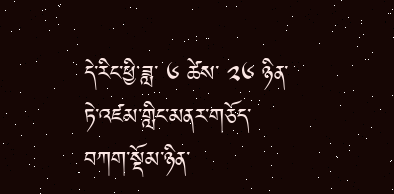དེ་རིང་ཕྱི་ཟླ་ ༦ ཚེས་ ༢༦ ཉིན་ཏེ་འཛམ་གླིང་མནར་གཅོད་བཀག་སྡོམ་ཉིན་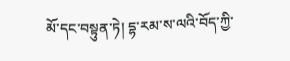མོ་དང་བསྟུན་ཏེ། དྷ་རམ་ས་ལའི་བོད་ཀྱི་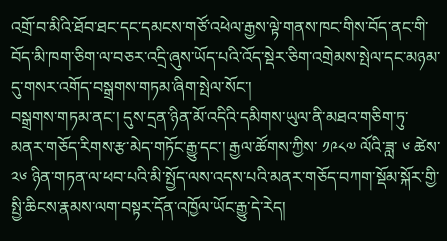འགྲོ་བ་མིའི་ཐོབ་ཐང་དང་དམངས་གཙོ་འཕེལ་རྒྱས་ལྟེ་གནས་ཁང་གིས་བོད་ནང་གི་བོད་མི་ཁག་ཅིག་ལ་བཅར་འདྲི་ཞུས་ཡོད་པའི་འོད་སྡེར་ཅིག་འགྲེམས་སྤེལ་དང་མཉམ་དུ་གསར་འགོད་བསྒྲགས་གཏམ་ཞིག་སྤེལ་སོང་།
བསྒྲགས་གཏམ་ནང་། དུས་དྲན་ཉིན་མོ་འདིའི་དམིགས་ཡུལ་ནི་མཐའ་གཅིག་ཏུ་མནར་གཅོད་རིགས་རྩ་མེད་གཏོང་རྒྱུ་དང་། རྒྱལ་ཚོགས་ཀྱིས་ ༡༩༨༧ ལོའི་ཟླ་ ༦ ཚེས་ ༢༦ ཉིན་གཏན་ལ་ཕབ་པའི་མི་སྤྱོད་ལས་འདས་པའི་མནར་གཅོད་བཀག་སྡོམ་སྐོར་གྱི་སྤྱི་ཆིངས་རྣམས་ལག་བསྟར་དོན་འཁྱོལ་ཡོང་རྒྱུ་དེ་རེད།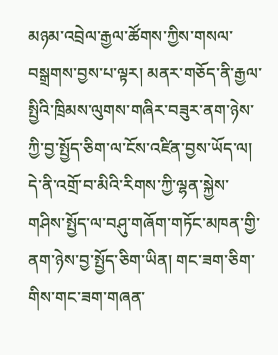མཉམ་འབྲེལ་རྒྱལ་ཚོགས་ཀྱིས་གསལ་བསྒྲགས་བྱས་པ་ལྟར། མནར་གཅོད་ནི་རྒྱལ་སྤྱིའི་ཁྲིམས་ལུགས་གཞིར་བཟུར་ནག་ཉེས་ཀྱི་བྱ་སྤྱོད་ཅིག་ལ་ངོས་འཛིན་བྱས་ཡོད་ལ། དེ་ནི་འགྲོ་བ་མིའི་རིགས་ཀྱི་ལྷན་སྐྱེས་གཤིས་སྤྱོད་ལ་བཤུ་གཞོག་གཏོང་མཁན་གྱི་ནག་ཉེས་བྱ་སྤྱོད་ཅིག་ཡིན། གང་ཟག་ཅིག་གིས་གང་ཟག་གཞན་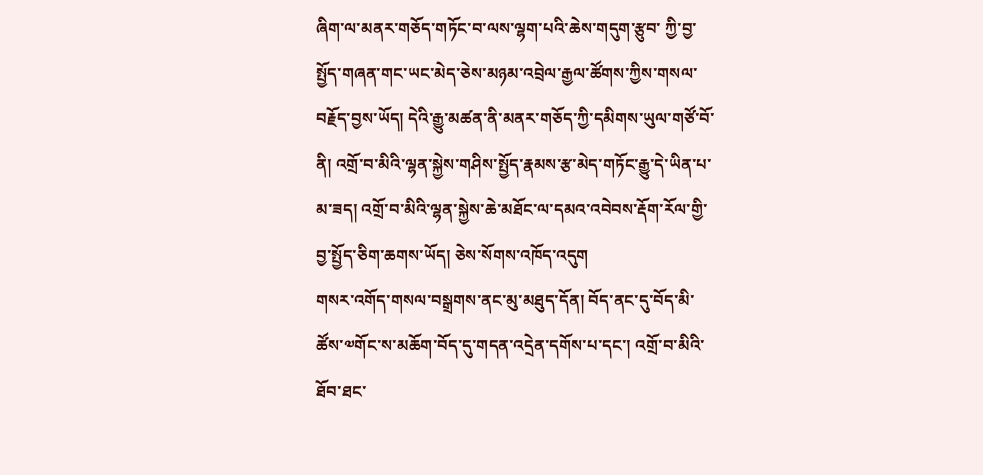ཞིག་ལ་མནར་གཅོད་གཏོང་བ་ལས་ལྷག་པའི་ཆེས་གདུག་རྩུབ་ ཀྱི་བྱ་སྤྱོད་གཞན་གང་ཡང་མེད་ཅེས་མཉམ་འབྲེལ་རྒྱལ་ཚོགས་ཀྱིས་གསལ་བརྗོད་བྱས་ཡོད། དེའི་རྒྱུ་མཚན་ནི་མནར་གཅོད་ཀྱི་དམིགས་ཡུལ་གཙོ་བོ་ནི། འགྲོ་བ་མིའི་ལྷན་སྐྱེས་གཤིས་སྤྱོད་རྣམས་རྩ་མེད་གཏོང་རྒྱུ་དེ་ཡིན་པ་མ་ཟད། འགྲོ་བ་མིའི་ལྷན་སྐྱེས་ཆེ་མཐོང་ལ་དམའ་འབེབས་རྡོག་རོལ་གྱི་བྱ་སྤྱོད་ཅིག་ཆགས་ཡོད། ཅེས་སོགས་འཁོད་འདུག
གསར་འགོད་གསལ་བསྒྲགས་ནང་མུ་མཐུད་དོན། བོད་ནང་དུ་བོད་མི་ཚོས་༧གོང་ས་མཆོག་བོད་དུ་གདན་འདྲེན་དགོས་པ་དང་། འགྲོ་བ་མིའི་ཐོབ་ཐང་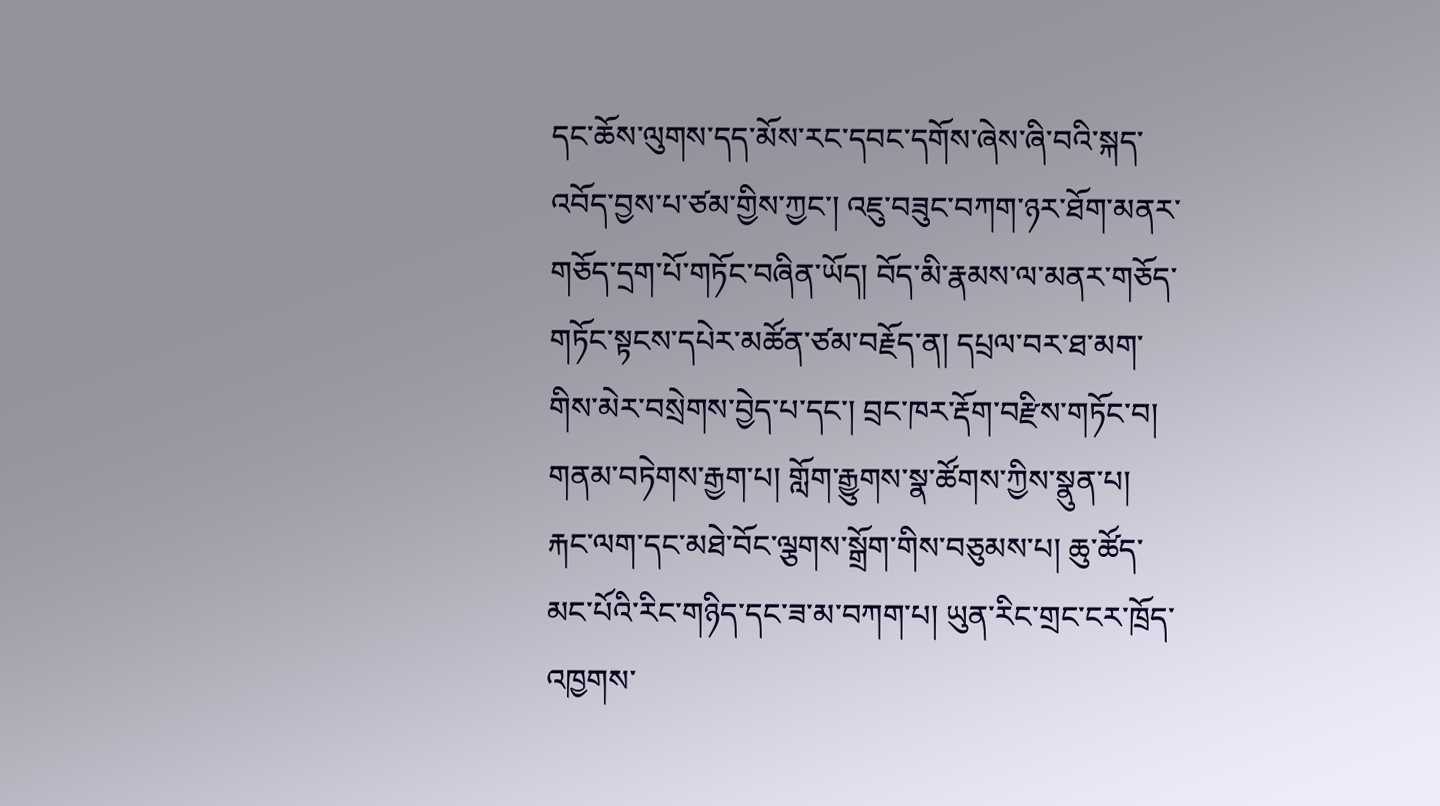དང་ཆོས་ལུགས་དད་མོས་རང་དབང་དགོས་ཞེས་ཞི་བའི་སྐད་འབོད་བྱས་པ་ཙམ་གྱིས་ཀྱང་། འཇུ་བཟུང་བཀག་ཉར་ཐོག་མནར་གཅོད་དྲག་པོ་གཏོང་བཞིན་ཡོད། བོད་མི་རྣམས་ལ་མནར་གཅོད་གཏོང་སྟངས་དཔེར་མཚོན་ཙམ་བརྗོད་ན། དཔྲལ་བར་ཐ་མག་གིས་མེར་བསྲེགས་བྱེད་པ་དང་། བྲང་ཁར་རྡོག་བརྫིས་གཏོང་བ། གནམ་བཏེགས་རྒྱག་པ། གློག་རྒྱུགས་སྣ་ཚོགས་ཀྱིས་སྣུན་པ། རྐང་ལག་དང་མཐེ་བོང་ལྕགས་སྒྲོག་གིས་བཅུམས་པ། ཆུ་ཚོད་མང་པོའི་རིང་གཉིད་དང་ཟ་མ་བཀག་པ། ཡུན་རིང་གྲང་ངར་ཁྲོད་འཁྱགས་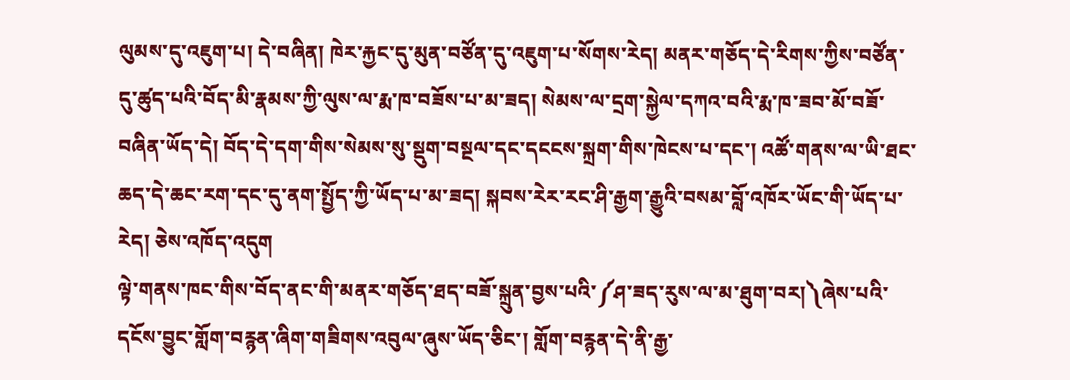ལུམས་དུ་འཇུག་པ། དེ་བཞིན། ཁེར་རྐྱང་དུ་མུན་བཙོན་དུ་འཇུག་པ་སོགས་རེད། མནར་གཅོད་དེ་རིགས་ཀྱིས་བཙོན་དུ་ཚུད་པའི་བོད་མི་རྣམས་ཀྱི་ལུས་ལ་རྨ་ཁ་བཟོས་པ་མ་ཟད། སེམས་ལ་དྲག་སྐྱེལ་དཀའ་བའི་རྨ་ཁ་ཟབ་མོ་བཟོ་བཞིན་ཡོད་དེ། བོད་དེ་དག་གིས་སེམས་སུ་སྡུག་བསྔལ་དང་དངངས་སྐྲག་གིས་ཁེངས་པ་དང་། འཚོ་གནས་ལ་ཡི་ཐང་ཆད་དེ་ཆང་རག་དང་དུ་ནག་སྤྱོད་ཀྱི་ཡོད་པ་མ་ཟད། སྐབས་རེར་རང་ཤི་རྒྱག་རྒྱུའི་བསམ་བློ་འཁོར་ཡོང་གི་ཡོད་པ་རེད། ཅེས་འཁོད་འདུག
ལྟེ་གནས་ཁང་གིས་བོད་ནང་གི་མནར་གཅོད་ཐད་བཟོ་སྐྲུན་བྱས་པའི་༼ཤ་ཟད་རུས་ལ་མ་ཐུག་བར།༽ཞེས་པའི་དངོས་བྱུང་གློག་བརྙན་ཞིག་གཟིགས་འབུལ་ཞུས་ཡོད་ཅིང་། གློག་བརྙན་དེ་ནི་རྒྱ་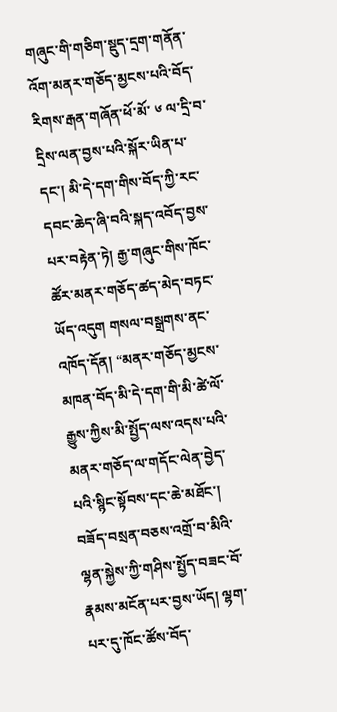གཞུང་གི་གཅིག་སྡུད་དྲག་གནོན་འོག་མནར་གཅོད་མྱངས་པའི་བོད་རིགས་རྒན་གཞོན་ཕོ་མོ་ ༦ ལ་དྲི་བ་དྲིས་ལན་བྱས་པའི་སྐོར་ཡིན་པ་དང་། མི་དེ་དག་གིས་བོད་ཀྱི་རང་དབང་ཆེད་ཞི་བའི་སྐད་འབོད་བྱས་པར་བརྟེན་ཏེ། རྒྱ་གཞུང་གིས་ཁོང་ཚོར་མནར་གཅོད་ཚད་མེད་བཏང་ཡོད་འདུག གསལ་བསྒྲགས་ནང་འཁོད་དོན། “མནར་གཅོད་མྱངས་མཁན་བོད་མི་དེ་དག་གི་མི་ཚེ་ལོ་རྒྱུས་ཀྱིས་མི་སྤྱོད་ལས་འདས་པའི་མནར་གཅོད་ལ་གདོང་ལེན་བྱེད་པའི་སྙིང་སྟོབས་དང་ཆེ་མཐོང་། བཟོད་བསྲན་བཅས་འགྲོ་བ་མིའི་ལྷན་སྐྱེས་ཀྱི་གཤིས་སྤྱོད་བཟང་བོ་རྣམས་མངོན་པར་བྱས་ཡོད། ལྷག་པར་དུ་ཁོང་ཚོས་བོད་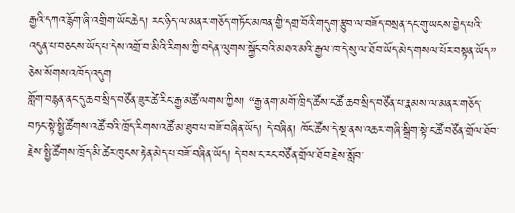རྒྱའི་དཀའ་རྙོག་ཞི་འགྲིག་ཡོང་ཆེད། རང་ཉིད་ལ་མནར་གཅོད་གཏོང་མཁན་གྱི་དགྲ་བོའི་གདུག་རྩུབ་ལ་བཟོད་བསྲན་དང་གུ་ཡངས་བྱེད་པའི་འདུན་པ་བཅངས་ཡོད་པ་དེས་འགྲོ་བ་མིའི་རིགས་ཀྱི་བདེན་ལུགས་སྐྱོང་བའི་མཐའ་མའི་རྒྱལ་ཁ་དེ་སུ་ལ་ཐོབ་ཡོད་མེད་གསལ་པོར་བསྟན་ཡོད” ཅེས་སོགས་འཁོད་འདུག
གློག་བརྙན་ནང་དུ་ཆབ་སྲིད་བཙོན་ཟུར་ཚེ་རིང་རྒྱ་མཚོ་ལགས་ཀྱིས། “རྒྱ་ནག་མགོ་ཁྲིད་ཚོས་ང་ཚོ་ཆབ་སྲིད་བཙོན་པ་རྣམས་ལ་མནར་གཅོད་བཏང་སྟེ་སྤྱི་ཚོགས་འཚོ་བའི་ཁྲོད་རིགས་འཚོ་མ་ཐུབ་པ་བཟོ་བཞིན་ཡོད། དེ་བཞིན། ཁོང་ཚོས་དེ་སྔ་ནས་འཆར་གཞི་སྒྲིག་སྟེ་ང་ཚོ་བཙོན་གྲོལ་ཐོབ་རྗེས་སྤྱི་ཚོགས་ཁྲོད་མི་ཚེར་ཁུངས་རྟེན་མེད་པ་བཟོ་བཞིན་ཡོད། དེ་བས་ང་རང་བཙོན་གྲོལ་ཐོབ་རྗེས་སློབ་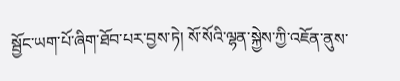སྦྱོང་ཡག་པོ་ཞིག་ཐོབ་པར་བྱས་ཏེ། སོ་སོའི་ལྷན་སྐྱེས་ཀྱི་འཇོན་ནུས་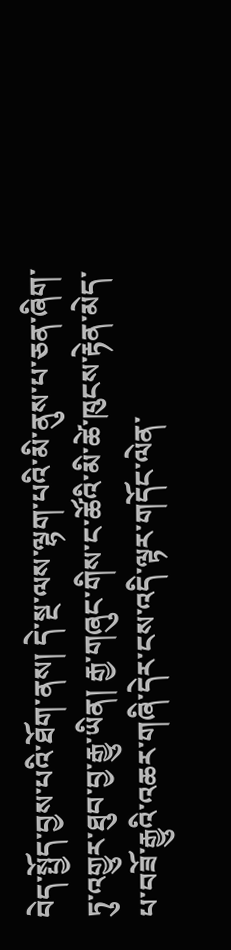བེད་སྤྱོད་བྱས་པའི་ཐོག་ནས། དེ་སྔ་ལས་ལྷག་པའི་མི་ནུས་པ་ཅན་ཞིག་ཏུ་འགྱུར་ཐུབ་བྱ་རྒྱུ་ཡིན། རྒྱ་གཞུང་གིས་ང་ཚོའི་མི་ཚེ་ཁུངས་རྟེན་མེད་པ་བཟོ་རྒྱུའི་འཆར་གཞི་དེར་ངས་འདི་ལྟར་གདོང་ལེན་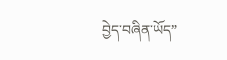བྱེད་བཞིན་ཡོད”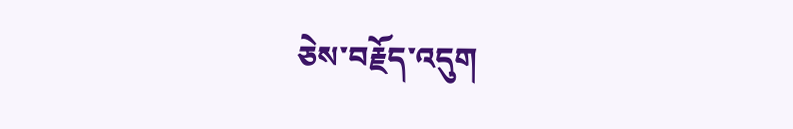ཅེས་བརྗོད་འདུག